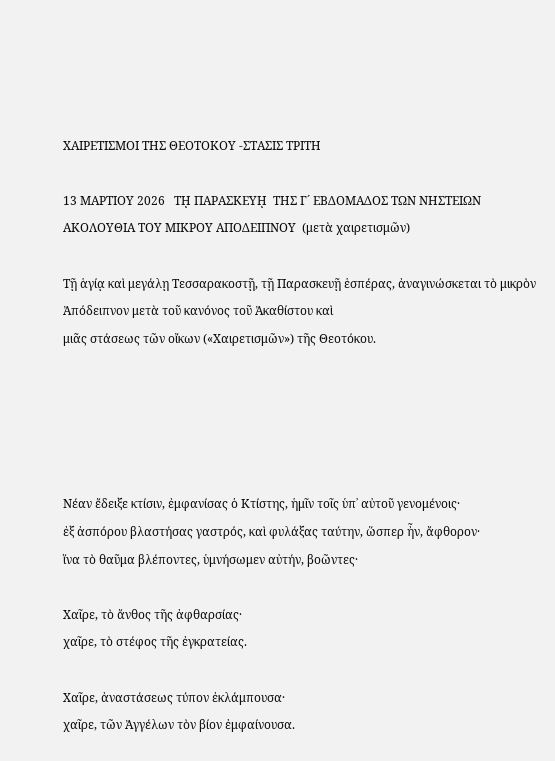ΧΑΙΡΕΤΙΣΜΟΙ ΤΗΣ ΘΕΟΤΟΚΟΥ -ΣΤΑΣΙΣ ΤΡΙΤΗ

13 ΜΑΡΤΙΟΥ 2026   Τῌ ΠΑΡΑΣΚΕΥῌ  ΤΗΣ Γ´ ΕΒΔΟΜΑΔΟΣ ΤΩΝ ΝΗΣΤΕΙΩΝ
ΑΚΟΛΟΥΘΙΑ ΤΟΥ ΜΙΚΡΟΥ ΑΠΟΔΕΙΠΝΟΥ  (μετὰ χαιρετισμῶν)

Τῇ ἁγίᾳ καὶ μεγάλῃ Τεσσαρακοστῇ, τῇ Παρασκευῇ ἑσπέρας, ἀναγινώσκεται τὸ μικρὸν Ἀπόδειπνον μετὰ τοῦ κανόνος τοῦ Ἀκαθίστου καὶ
μιᾶς στάσεως τῶν οἴκων («Χαιρετισμῶν») τῆς Θεοτόκου.





Νέαν ἔδειξε κτίσιν, ἐμφανίσας ὁ Κτίστης, ἡμῖν τοῖς ὑπ᾿ αὐτοῦ γενομένοις·
ἐξ ἀσπόρου βλαστήσας γαστρός, καὶ φυλάξας ταύτην, ὥσπερ ἦν, ἄφθορον·
ἵνα τὸ θαῦμα βλέποντες, ὑμνήσωμεν αὐτήν, βοῶντες·

Χαῖρε, τὸ ἄνθος τῆς ἀφθαρσίας·
χαῖρε, τὸ στέφος τῆς ἐγκρατείας.

Χαῖρε, ἀναστάσεως τύπον ἐκλάμπουσα·
χαῖρε, τῶν Ἀγγέλων τὸν βίον ἐμφαίνουσα.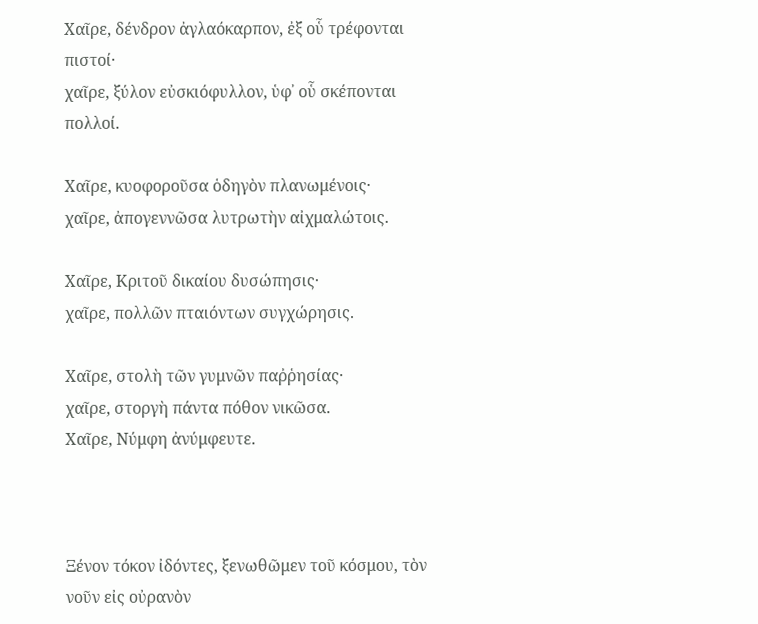Χαῖρε, δένδρον ἀγλαόκαρπον, ἐξ οὗ τρέφονται πιστοί·
χαῖρε, ξύλον εὐσκιόφυλλον, ὑφ᾿ οὗ σκέπονται πολλοί.

Χαῖρε, κυοφοροῦσα ὁδηγὸν πλανωμένοις·
χαῖρε, ἀπογεννῶσα λυτρωτὴν αἰχμαλώτοις.

Χαῖρε, Κριτοῦ δικαίου δυσώπησις·
χαῖρε, πολλῶν πταιόντων συγχώρησις.

Χαῖρε, στολὴ τῶν γυμνῶν παῤῥησίας·
χαῖρε, στοργὴ πάντα πόθον νικῶσα.
Χαῖρε, Νύμφη ἀνύμφευτε.



Ξένον τόκον ἰδόντες, ξενωθῶμεν τοῦ κόσμου, τὸν νοῦν εἰς οὐρανὸν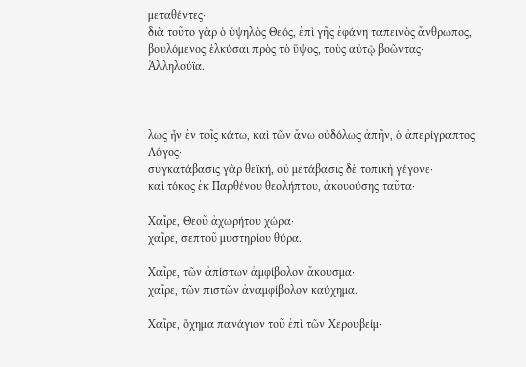μεταθέντες·
διὰ τοῦτο γὰρ ὁ ὑψηλὸς Θεός, ἐπὶ γῆς ἐφάνη ταπεινὸς ἄνθρωπος,
βουλόμενος ἑλκύσαι πρὸς τὸ ὕψος, τοὺς αὐτῷ βοῶντας·
Ἀλληλούϊα.



λως ἦν ἐν τοῖς κάτω, καὶ τῶν ἄνω οὐδόλως ἀπῆν, ὁ ἀπερίγραπτος Λόγος·
συγκατάβασις γὰρ θεϊκή, οὐ μετάβασις δὲ τοπικὴ γέγονε·
καὶ τόκος ἐκ Παρθένου θεολήπτου, ἀκουούσης ταῦτα·

Χαῖρε, Θεοῦ ἀχωρήτου χώρα·
χαῖρε, σεπτοῦ μυστηρίου θύρα.

Χαῖρε, τῶν ἀπίστων ἀμφίβολον ἄκουσμα·
χαῖρε, τῶν πιστῶν ἀναμφίβολον καύχημα.

Χαῖρε, ὄχημα πανάγιον τοῦ ἐπὶ τῶν Χερουβείμ·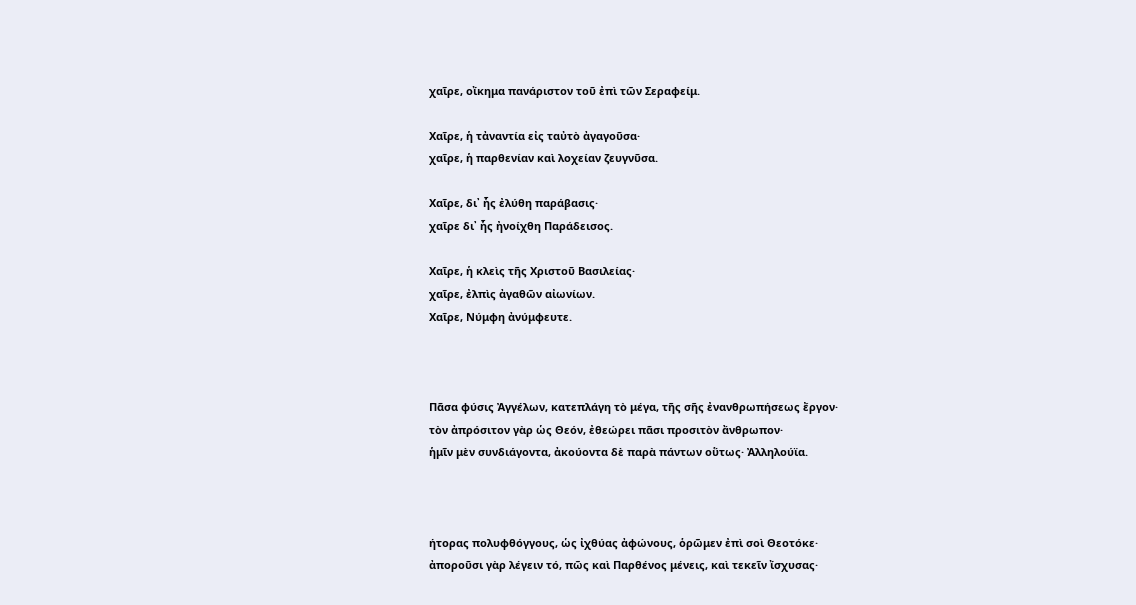χαῖρε, οἴκημα πανάριστον τοῦ ἐπὶ τῶν Σεραφείμ.

Χαῖρε, ἡ τἀναντία εἰς ταὐτὸ ἀγαγοῦσα·
χαῖρε, ἡ παρθενίαν καὶ λοχείαν ζευγνῦσα.

Χαῖρε, δι᾿ ἧς ἐλύθη παράβασις·
χαῖρε δι᾿ ἧς ἠνοίχθη Παράδεισος.

Χαῖρε, ἡ κλεὶς τῆς Χριστοῦ Βασιλείας·
χαῖρε, ἐλπὶς ἀγαθῶν αἰωνίων.
Χαῖρε, Νύμφη ἀνύμφευτε.



Πᾶσα φύσις Ἀγγέλων, κατεπλάγη τὸ μέγα, τῆς σῆς ἐνανθρωπήσεως ἔργον·
τὸν ἀπρόσιτον γὰρ ὡς Θεόν, ἐθεώρει πᾶσι προσιτὸν ἄνθρωπον·
ἡμῖν μὲν συνδιάγοντα, ἀκούοντα δὲ παρὰ πάντων οὕτως· Ἀλληλούϊα.



ήτορας πολυφθόγγους, ὡς ἰχθύας ἀφώνους, ὁρῶμεν ἐπὶ σοὶ Θεοτόκε·
ἀποροῦσι γὰρ λέγειν τό, πῶς καὶ Παρθένος μένεις, καὶ τεκεῖν ἴσχυσας·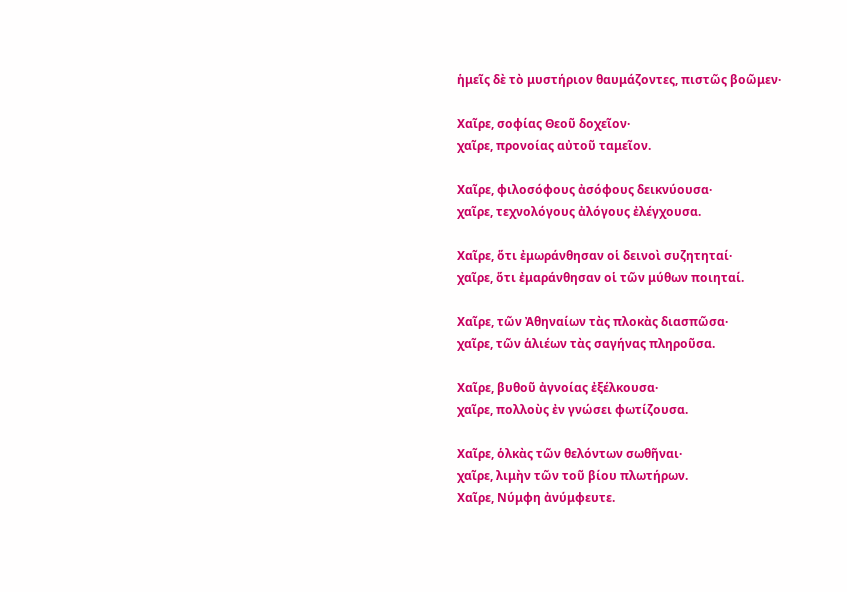ἡμεῖς δὲ τὸ μυστήριον θαυμάζοντες, πιστῶς βοῶμεν·

Χαῖρε, σοφίας Θεοῦ δοχεῖον·
χαῖρε, προνοίας αὐτοῦ ταμεῖον.

Χαῖρε, φιλοσόφους ἀσόφους δεικνύουσα·
χαῖρε, τεχνολόγους ἀλόγους ἐλέγχουσα.

Χαῖρε, ὅτι ἐμωράνθησαν οἱ δεινοὶ συζητηταί·
χαῖρε, ὅτι ἐμαράνθησαν οἱ τῶν μύθων ποιηταί.

Χαῖρε, τῶν Ἀθηναίων τὰς πλοκὰς διασπῶσα·
χαῖρε, τῶν ἁλιέων τὰς σαγήνας πληροῦσα.

Χαῖρε, βυθοῦ ἀγνοίας ἐξέλκουσα·
χαῖρε, πολλοὺς ἐν γνώσει φωτίζουσα.

Χαῖρε, ὁλκὰς τῶν θελόντων σωθῆναι·
χαῖρε, λιμὴν τῶν τοῦ βίου πλωτήρων.
Χαῖρε, Νύμφη ἀνύμφευτε.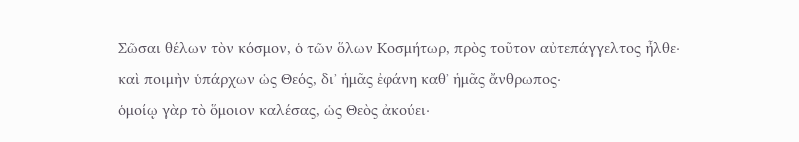Σῶσαι θέλων τὸν κόσμον, ὁ τῶν ὅλων Κοσμήτωρ, πρὸς τοῦτον αὐτεπάγγελτος ἦλθε·
καὶ ποιμὴν ὑπάρχων ὡς Θεός, δι᾿ ἡμᾶς ἐφάνη καθ᾿ ἡμᾶς ἄνθρωπος·
ὁμοίῳ γὰρ τὸ ὅμοιον καλέσας, ὡς Θεὸς ἀκούει·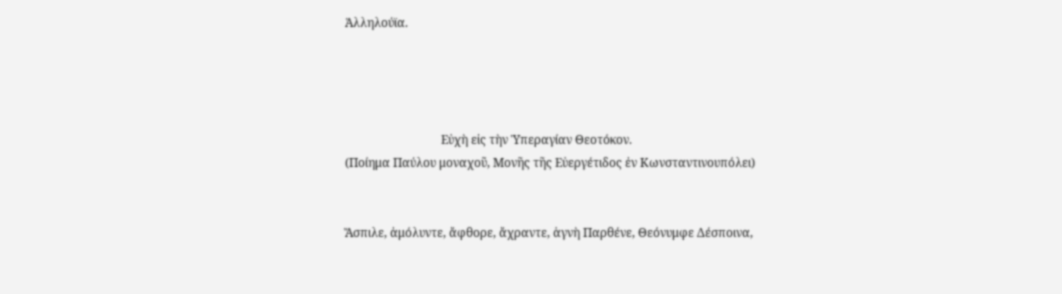Ἀλληλούϊα.




                                Εὐχὴ εἰς τὴν Ὑπεραγίαν Θεοτόκον.
(Ποίημα Παύλου μοναχοῦ, Μονῆς τῆς Εὐεργέτιδος ἐν Κωνσταντινουπόλει)


Ἄσπιλε, ἀμόλυντε, ἄφθορε, ἄχραντε, ἁγνὴ Παρθένε, Θεόνυμφε Δέσποινα,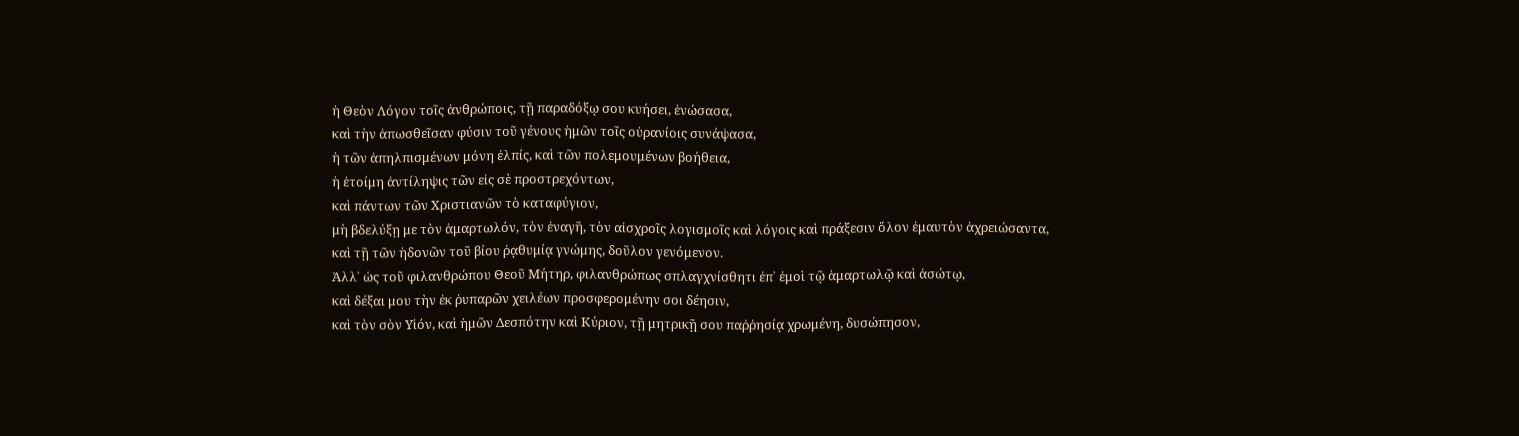ἡ Θεὸν Λόγον τοῖς ἀνθρώποις, τῇ παραδόξῳ σου κυήσει, ἑνώσασα,
καὶ τὴν ἀπωσθεῖσαν φύσιν τοῦ γένους ἡμῶν τοῖς οὐρανίοις συνάψασα,
ἡ τῶν ἀπηλπισμένων μόνη ἐλπίς, καὶ τῶν πολεμουμένων βοήθεια,
ἡ ἑτοίμη ἀντίληψις τῶν εἰς σὲ προστρεχόντων,
καὶ πάντων τῶν Χριστιανῶν τὸ καταφύγιον,
μὴ βδελύξῃ με τὸν ἁμαρτωλόν, τὸν ἐναγῆ, τὸν αἰσχροῖς λογισμοῖς καὶ λόγοις καὶ πράξεσιν ὅλον ἐμαυτὸν ἀχρειώσαντα,
καὶ τῇ τῶν ἡδονῶν τοῦ βίου ῥᾳθυμίᾳ γνώμης, δοῦλον γενόμενον.
Ἀλλ᾿ ὡς τοῦ φιλανθρώπου Θεοῦ Μήτηρ, φιλανθρώπως σπλαγχνίσθητι ἐπ᾿ ἐμοὶ τῷ ἁμαρτωλῷ καὶ ἀσώτῳ,
καὶ δέξαι μου τὴν ἐκ ῥυπαρῶν χειλέων προσφερομένην σοι δέησιν,
καὶ τὸν σὸν Υἱόν, καὶ ἡμῶν Δεσπότην καὶ Κύριον, τῇ μητρικῇ σου παῤῥησίᾳ χρωμένη, δυσώπησον,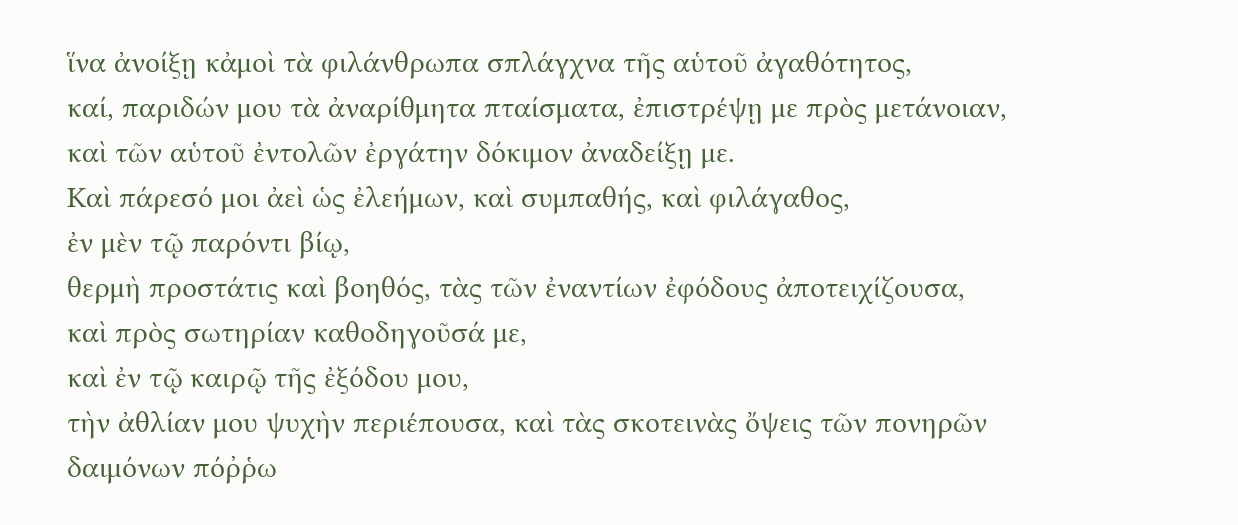ἵνα ἀνοίξῃ κἀμοὶ τὰ φιλάνθρωπα σπλάγχνα τῆς αὑτοῦ ἀγαθότητος,
καί, παριδών μου τὰ ἀναρίθμητα πταίσματα, ἐπιστρέψῃ με πρὸς μετάνοιαν,
καὶ τῶν αὑτοῦ ἐντολῶν ἐργάτην δόκιμον ἀναδείξῃ με.
Καὶ πάρεσό μοι ἀεὶ ὡς ἐλεήμων, καὶ συμπαθής, καὶ φιλάγαθος,
ἐν μὲν τῷ παρόντι βίῳ,
θερμὴ προστάτις καὶ βοηθός, τὰς τῶν ἐναντίων ἐφόδους ἀποτειχίζουσα, καὶ πρὸς σωτηρίαν καθοδηγοῦσά με,
καὶ ἐν τῷ καιρῷ τῆς ἐξόδου μου,
τὴν ἀθλίαν μου ψυχὴν περιέπουσα, καὶ τὰς σκοτεινὰς ὄψεις τῶν πονηρῶν δαιμόνων πόῤῥω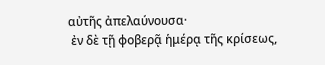αὐτῆς ἀπελαύνουσα·
 ἐν δὲ τῇ φοβερᾷ ἡμέρᾳ τῆς κρίσεως,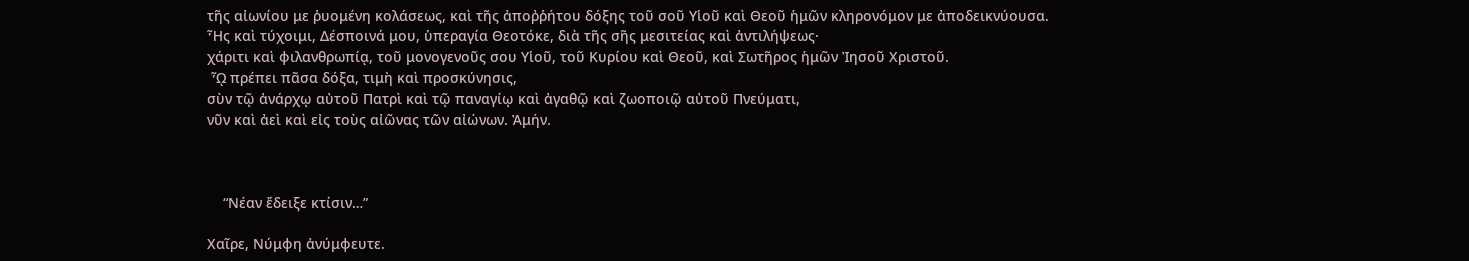τῆς αἰωνίου με ῥυομένη κολάσεως, καὶ τῆς ἀποῤῥήτου δόξης τοῦ σοῦ Υἱοῦ καὶ Θεοῦ ἡμῶν κληρονόμον με ἀποδεικνύουσα.
Ἧς καὶ τύχοιμι, Δέσποινά μου, ὑπεραγία Θεοτόκε, διὰ τῆς σῆς μεσιτείας καὶ ἀντιλήψεως·
χάριτι καὶ φιλανθρωπίᾳ, τοῦ μονογενοῦς σου Υἱοῦ, τοῦ Κυρίου καὶ Θεοῦ, καὶ Σωτῆρος ἡμῶν Ἰησοῦ Χριστοῦ.
 ᾯ πρέπει πᾶσα δόξα, τιμὴ καὶ προσκύνησις,
σὺν τῷ ἀνάρχῳ αὐτοῦ Πατρὶ καὶ τῷ παναγίῳ καὶ ἀγαθῷ καὶ ζωοποιῷ αὐτοῦ Πνεύματι,
νῦν καὶ ἀεὶ καὶ εἰς τοὺς αἰῶνας τῶν αἰώνων. Ἀμήν.



    “Νέαν ἔδειξε κτίσιν…”

Χαῖρε, Νύμφη ἀνύμφευτε.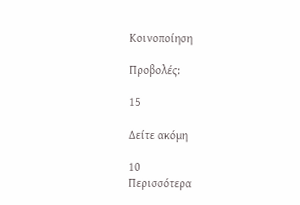Κοινοποίηση

Προβολές:

15

Δείτε ακόμη

10
Περισσότερα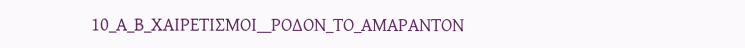10_Α_Β_ΧΑΙΡΕΤΙΣΜΟΙ__ΡΟΔΟΝ_ΤΟ_ΑΜΑΡΑΝΤΟΝ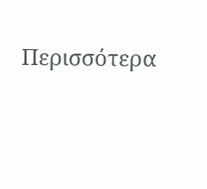Περισσότερα